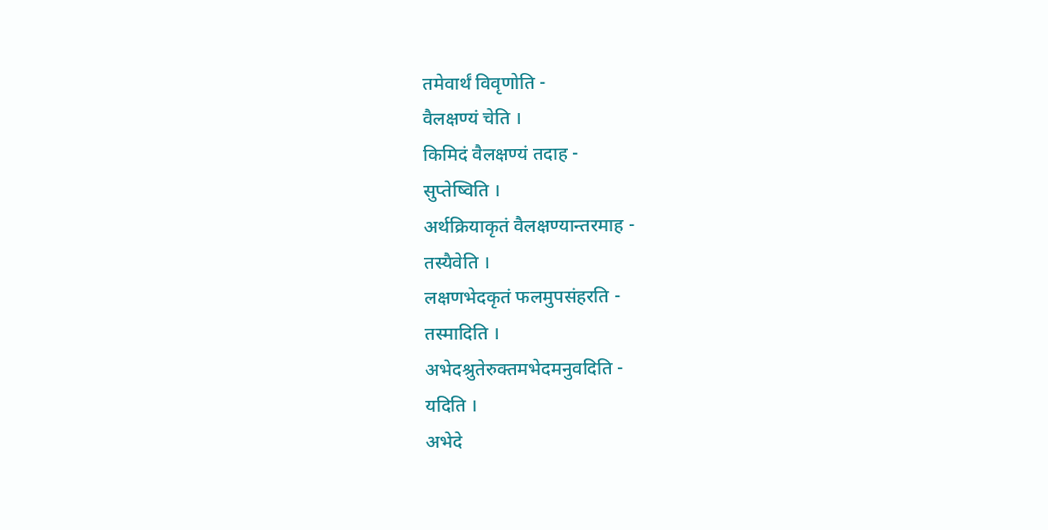तमेवार्थं विवृणोति -
वैलक्षण्यं चेति ।
किमिदं वैलक्षण्यं तदाह -
सुप्तेष्विति ।
अर्थक्रियाकृतं वैलक्षण्यान्तरमाह -
तस्यैवेति ।
लक्षणभेदकृतं फलमुपसंहरति -
तस्मादिति ।
अभेदश्रुतेरुक्तमभेदमनुवदिति -
यदिति ।
अभेदे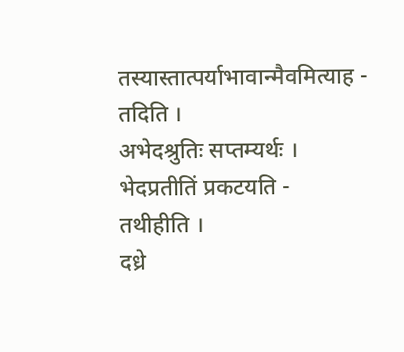तस्यास्तात्पर्याभावान्मैवमित्याह -
तदिति ।
अभेदश्रुतिः सप्तम्यर्थः ।
भेदप्रतीतिं प्रकटयति -
तथीहीति ।
दध्रे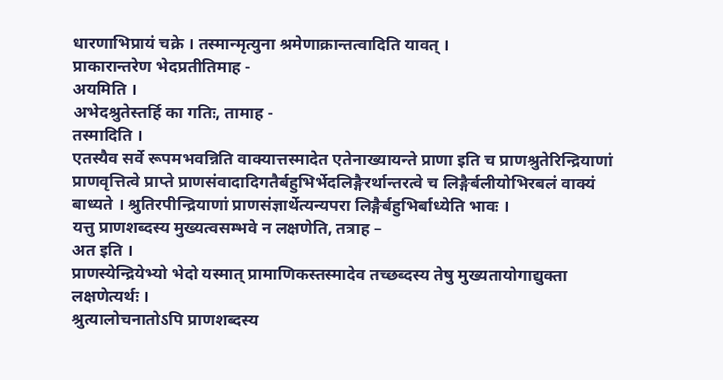धारणाभिप्रायं चक्रे । तस्मान्मृत्युना श्रमेणाक्रान्तत्वादिति यावत् ।
प्राकारान्तरेण भेदप्रतीतिमाह -
अयमिति ।
अभेदश्रुतेस्तर्हि का गतिः, तामाह -
तस्मादिति ।
एतस्यैव सर्वे रूपमभवन्निति वाक्यात्तस्मादेत एतेनाख्यायन्ते प्राणा इति च प्राणश्रुतेरिन्द्रियाणां प्राणवृत्तित्वे प्राप्ते प्राणसंवादादिगतैर्बहुभिर्भेदलिङ्गैरर्थान्तरत्वे च लिङ्गैर्बलीयोभिरबलं वाक्यं बाध्यते । श्रुतिरपीन्द्रियाणां प्राणसंज्ञार्थेत्यन्यपरा लिङ्गैर्बहुभिर्बाध्येति भावः ।
यत्तु प्राणशब्दस्य मुख्यत्वसम्भवे न लक्षणेति, तत्राह –
अत इति ।
प्राणस्येन्द्रियेभ्यो भेदो यस्मात् प्रामाणिकस्तस्मादेव तच्छब्दस्य तेषु मुख्यतायोगाद्युक्ता लक्षणेत्यर्थः ।
श्रुत्यालोचनातोऽपि प्राणशब्दस्य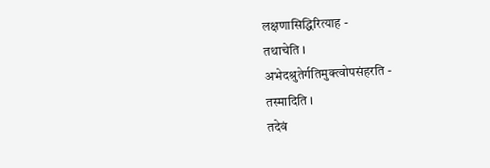लक्षणासिद्धिरित्याह -
तथाचेति ।
अभेदश्रुतेर्गतिमुक्त्वोपसंहरति -
तस्मादिति ।
तदेवं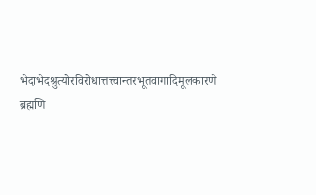भेदाभेदश्रुत्योरविरोधात्तत्त्वान्तरभूतवागादिमूलकारणे ब्रह्मणि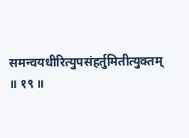समन्वयधीरित्युपसंहर्तुमितीत्युक्तम् ॥ १९ ॥